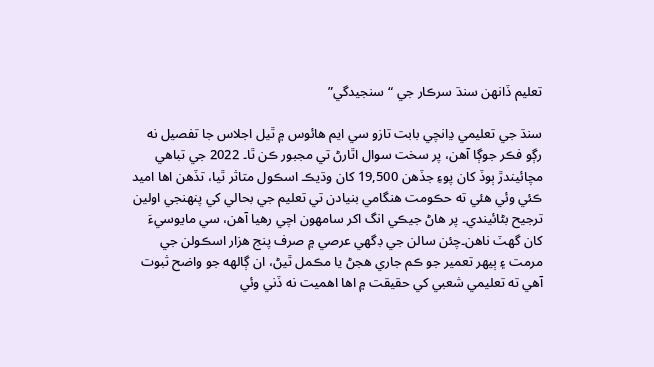تعليم ڏانهن سنڌ سرڪار جي “سنجيدگي”

سنڌ جي تعليمي ڍانچي بابت تازو سي ايم هائوس ۾ ٿيل اجلاس جا تفصيل نه رڳو فڪر جوڳا آهن، پر سخت سوال اٿارڻ تي مجبور ڪن ٿا۔ 2022 جي تباهي مچائيندڙ ٻوڏ کان پوءِ جڏهن 19,500 کان وڌيڪ اسڪول متاثر ٿيا، تڏهن اها اميد ڪئي وئي هئي ته حڪومت هنگامي بنيادن تي تعليم جي بحالي کي پنهنجي اولين ترجيح بڻائيندي۔ پر هاڻ جيڪي انگ اکر سامهون اچي رهيا آهن، سي مايوسيءَ کان گهٽ ناهن۔چئن سالن جي ڊگهي عرصي ۾ صرف پنج هزار اسڪولن جي مرمت ۽ ٻيهر تعمير جو ڪم جاري هجڻ يا مڪمل ٿيڻ، ان ڳالهه جو واضح ثبوت آهي ته تعليمي شعبي کي حقيقت ۾ اها اهميت نه ڏني وئي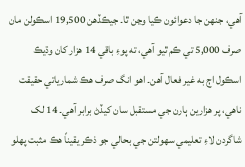آهي، جنهن جا دعوائون ڪيا وڃن ٿا۔ جيڪڏهن 19,500 اسڪولن مان صرف 5,000 تي ڪم ٿيو آهي، ته پوءِ باقي 14 هزار کان وڌيڪ اسڪول اڄ به غير فعال آهن۔ اهو انگ صرف هڪ شمارياتي حقيقت ناهي، پر هزارين ٻارن جي مستقبل سان کيڏڻ برابر آهي۔ 14 لک شاگردن لاءِ تعليمي سهولتن جي بحالي جو ذڪر يقيناً هڪ مثبت پهلو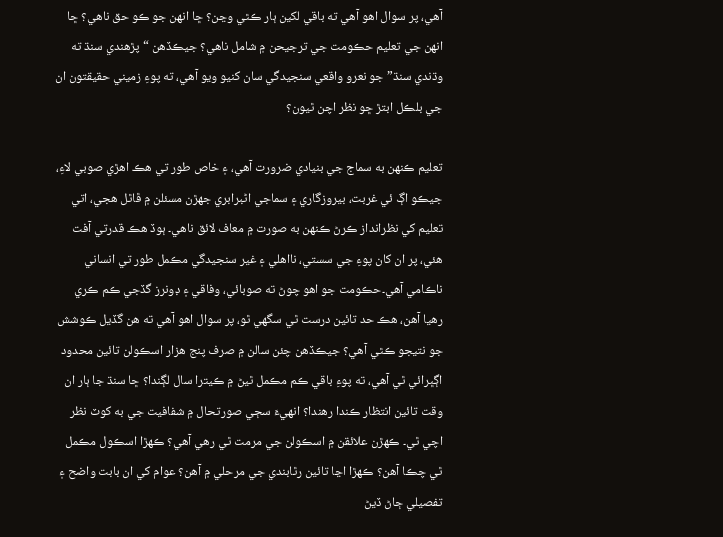آهي، پر سوال اهو آهي ته باقي لکين ٻار ڪٿي وڃن؟ ڇا انهن جو ڪو حق ناهي؟ ڇا انهن جي تعليم حڪومت جي ترجيحن ۾ شامل ناهي؟ جيڪڏهن “پڙهندي سنڌ ته وڌندي سنڌ” جو نعرو واقعي سنجيدگي سان کنيو ويو آهي، ته پوءِ زميني حقيقتون ان جي بلڪل ابتڙ ڇو نظر اچن ٿيون؟

تعليم ڪنهن به سماج جي بنيادي ضرورت آهي، ۽ خاص طور تي هڪ اهڙي صوبي لاءِ، جيڪو اڳ ئي غربت، بيروزگاري ۽ سماجي اڻبرابري جهڙن مسئلن ۾ ڦاٿل هجي، اتي تعليم کي نظرانداز ڪرڻ ڪنهن به صورت ۾ معاف لائق ناهي۔ ٻوڏ هڪ قدرتي آفت هئي، پر ان کان پوءِ جي سستي، نااهلي ۽ غير سنجيدگي مڪمل طور تي انساني ناڪامي آهي۔حڪومت جو اهو چوڻ ته صوبائي، وفاقي ۽ ڊونرز گڏجي ڪم ڪري رهيا آهن، هڪ حد تائين درست ٿي سگهي ٿو، پر سوال اهو آهي ته هن گڏيل ڪوشش جو نتيجو ڪٿي آهي؟ جيڪڏهن چئن سالن ۾ صرف پنج هزار اسڪولن تائين محدود اڳڀرائي ٿي آهي، ته پوءِ باقي ڪم مڪمل ٿيڻ ۾ ڪيترا سال لڳندا؟ ڇا سنڌ جا ٻار ان وقت تائين انتظار ڪندا رهندا؟ انهيءَ سڄي صورتحال ۾ شفافيت جي به کوٽ نظر اچي ٿي۔ ڪهڙن علائقن ۾ اسڪولن جي مرمت ٿي رهي آهي؟ ڪهڙا اسڪول مڪمل ٿي چڪا آهن؟ ڪهڙا اڃا تائين رٿابندي جي مرحلي ۾ آهن؟ عوام کي ان بابت واضح ۽ تفصيلي ڄاڻ ڏيڻ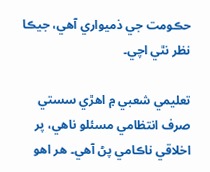حڪومت جي ذميواري آهي، جيڪا نظر نٿي اچي۔

تعليمي شعبي ۾ اهڙي سستي صرف انتظامي مسئلو ناهي، پر اخلاقي ناڪامي پڻ آهي۔ هر اهو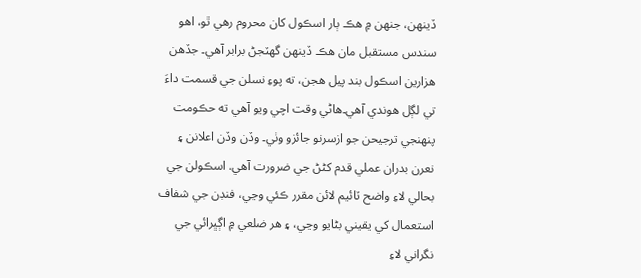ڏينهن، جنهن ۾ هڪ ٻار اسڪول کان محروم رهي ٿو، اهو سندس مستقبل مان هڪ ڏينهن گهٽجڻ برابر آهي۔ جڏهن هزارين اسڪول بند پيل هجن، ته پوءِ نسلن جي قسمت داءَ تي لڳل هوندي آهي۔هاڻي وقت اچي ويو آهي ته حڪومت پنهنجي ترجيحن جو ازسرنو جائزو وٺي۔ وڏن وڏن اعلانن ۽ نعرن بدران عملي قدم کڻڻ جي ضرورت آهي. اسڪولن جي بحالي لاءِ واضح ٽائيم لائن مقرر ڪئي وڃي، فنڊن جي شفاف استعمال کي يقيني بڻايو وڃي، ۽ هر ضلعي ۾ اڳڀرائي جي نگراني لاءِ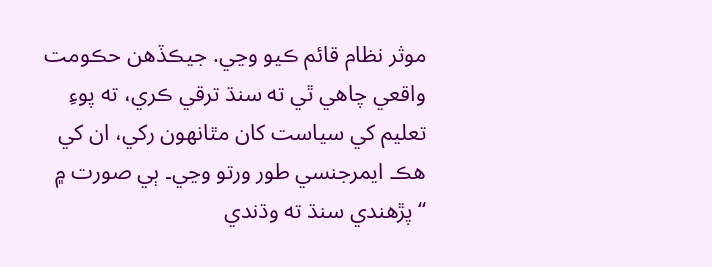موثر نظام قائم ڪيو وڃي. جيڪڏهن حڪومت واقعي چاهي ٿي ته سنڌ ترقي ڪري، ته پوءِ تعليم کي سياست کان مٿانهون رکي، ان کي هڪ ايمرجنسي طور ورتو وڃي۔ ٻي صورت ۾ “پڙهندي سنڌ ته وڌندي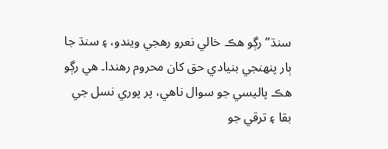سنڌ” رڳو هڪ خالي نعرو رهجي ويندو، ۽ سنڌ جا ٻار پنهنجي بنيادي حق کان محروم رهندا۔ هي رڳو هڪ پاليسي جو سوال ناهي، پر پوري نسل جي بقا ۽ ترقي جو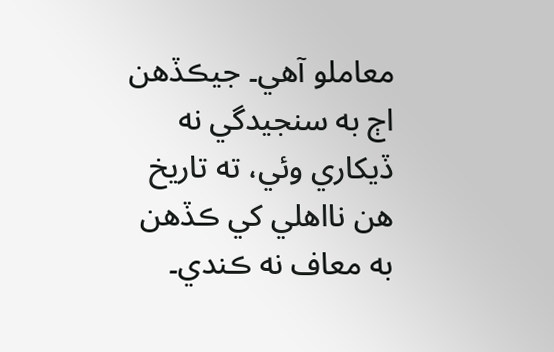معاملو آهي۔ جيڪڏهن اڄ به سنجيدگي نه ڏيکاري وئي، ته تاريخ هن نااهلي کي ڪڏهن به معاف نه ڪندي۔